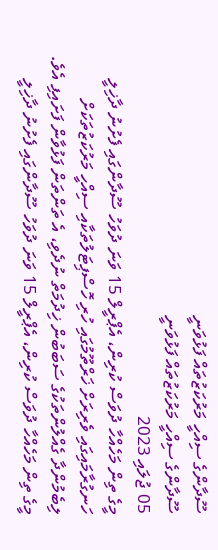ސޫދާންގެ ސިއްހީ މަރުކަޒުތައް ފަޅުވަނީ
ސޫދާންގެ ސިއްހީ މަރުކަޒުތައް ފަޅުވަނީ
05 ޖުލައި 2023
މީގެ ތިން މަހެއްހާ ދުވަސް ކުރިން، އެޕްރީލް 15 ވަނަ ދުވަހު ސޫދާންގައި ފެށުނު ދާޚިލީ ހަނގުރާމައިގައި ވެރިރަށް ޚަރްތޫމުގައި ހުރި ހޮސްޕިޓަލުތަކާއި ސިއްހީ މަރުކަޒުތަކަށް ލިބެމުންދާ ގެއްލުންތަކުގެ ސަބަބުން ޚިދުމަތް ނުދެވި، އެ ތަންތަން ފަޅުވާން ފަށައިފި އެވެ.
މީގެ ތިން މަހެއްހާ ދުވަސް ކުރިން، އެޕްރީލް 15 ވަނަ ދުވަހު ސޫދާންގައި ފެށުނު ދާޚިލީ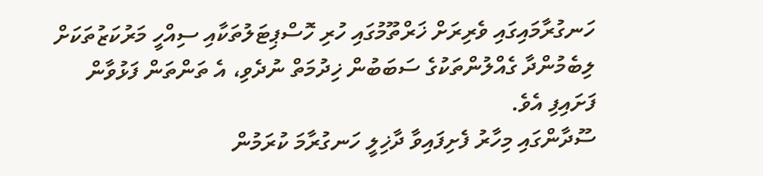ހަނގުރާމައިގައި ވެރިރަށް ޚަރްތޫމުގައި ހުރި ހޮސްޕިޓަލުތަކާއި ސިއްހީ މަރުކަޒުތަކަށް ލިބެމުންދާ ގެއްލުންތަކުގެ ސަބަބުން ޚިދުމަތް ނުދެވި، އެ ތަންތަން ފަޅުވާން ފަށައިފި އެވެ.
ސޫދާންގައި މިހާރު ފެށިފައިވާ ދާޚިލީ ހަނގުރާމަ ކުރަމުން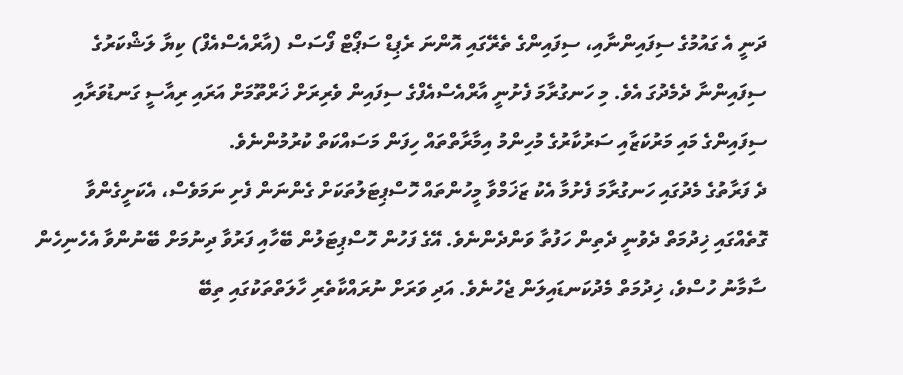ދަނީ އެ ގައުމުގެ ސިފައިންނާއި، ސިފައިންގެ ތެރޭގައި އޮންނަ ރެޕިޑް ސަޕޯޓް ފޯސަސް (އާރްއެސްއެފް) ކިޔާ ލަޝްކަރުގެ ސިފައިންނާ ދެމެދުގަ އެވެ. މި ހަނގުރާމަ ފެށުނީ އާރްއެސްއެފްގެ ސިފައިން ވެރިރަށް ޚަރްތޫމަށް އަރައި ރިއާސީ ގަނޑުވަރާއި ސިފައިންގެ މައި މަރުކަޒާއި ސަރުކާރުގެ މުހިންމު އިމާރާތްތައް ހިފަން މަސައްކަތް ކުރުމުންނެވެ.
ދެ ފަރާތުގެ މެދުގައި ހަނގުރާމަ ފެށުމާ އެކު ޒަޚަމްވާ މީހުންތައް ހޮސްޕިޓަލުތަކަށް ގެންނަން ފެށި ނަމަވެސް، އެކަށީގެންވާ ގޮތެއްގައި ޚިދުމަތް ދެވުނީ ދެތިން ހަފުތާ ވަންދެންނެވެ. އޭގެ ފަހުން ހޮސްޕިޓަލުން ބޭހާއި ފަރުވާ ދިނުމަށް ބޭނުންވާ އެހެނިހެން ސާމާނު ހުސްވެ، ޚިދުމަތް މެދުކަނޑައިލަން ޖެހުނެވެ. އަދި ވަރަށް ނުރައްކާތެރި ހާލަތްތަކުގައި ތިބޭ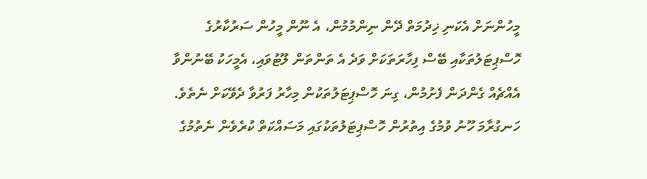މީހުންނަށް އެކަނި ޚިދުމަތް ދޭން ނިންމުމުން، އެ ނޫން މީހުން ސަރުކާރުގެ ހޮސްޕިޓަލުތަކާއި ބޭސް ފިހާރަތަކަށް ވަދެ އެ ތަންތަން ލޫޓުވައި، އެމީހަކު ބޭނުންވާ އެއްޗެއް ގެންދަން ފެށުމުން، ގިނަ ހޮސްޕިޓަލުތަކުން މިހާރު ފަރުވާ ދެވޭކަށް ނެތެވެ.
ހަނގުރާމަ ހޫނު ވުމުގެ އިތުރުން ހޮސްޕިޓަލުތަކުގައި މަސައްކަތް ކުރެވެން ނެތުމުގެ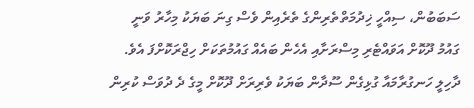ސަބަބުން، ސިއްހީ ޚިދުމަތްތެރިންގެ ތެރެއިން ވެސް ގިނަ ބަޔަކު މިހާރު ވަނީ ގައުމު ދޫކޮށް އަވައްޓެރި މިސްރަށާއި އެހެން ބައެއް ގައުމުތަކަށް ހިޖްރަކޮށްފަ އެވެ.
ދާހިލީ ހަނގުރާމައާ ގުޅިގެން ސޫދާން ބަޔަކު ވެރިރަށް ދޫކޮށް މީގެ ދެ ދުވަސް ކުރިން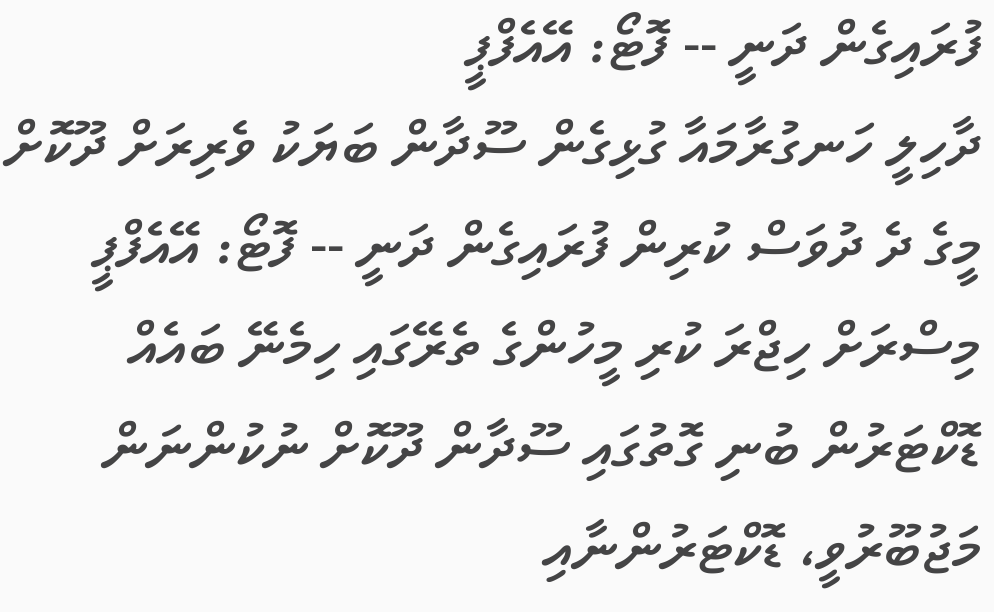ފުރައިގެން ދަނީ -- ފޮޓޯ: އޭއެފްޕީ
ދާހިލީ ހަނގުރާމައާ ގުޅިގެން ސޫދާން ބަޔަކު ވެރިރަށް ދޫކޮށް މީގެ ދެ ދުވަސް ކުރިން ފުރައިގެން ދަނީ -- ފޮޓޯ: އޭއެފްޕީ
މިސްރަށް ހިޖްރަ ކުރި މީހުންގެ ތެރޭގައި ހިމެނޭ ބައެއް ޑޮކްޓަރުން ބުނި ގޮތުގައި ސޫދާން ދޫކޮށް ނުކުންނަން މަޖުބޫރުވީ، ޑޮކްޓަރުންނާއި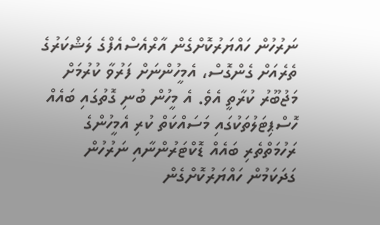ނަރުހުން ހައްޔަރުކޮށްގެން އާރްއެސްއެފްގެ ލަޝްކަރުގެ ތެރެއަށް ގެންގޮސް، އެމީހުންނަށް ފަރުވާ ކުރުމަށް މަޖުބޫރު ކުރާތީ އެވެ. އެ މީހުން ބުނި ގޮތުގައި ބައެއް ހޮސްޕިޓަލުތަކުގައި މަސައްކަތް ކުރި އެމީހުންގެ ރަހުމަތްތެރި ބައެއް ޑޮކްޓަރުންނާއި ނަރުހުން ގަދަކަމުން ހައްޔަރުކޮށްގެން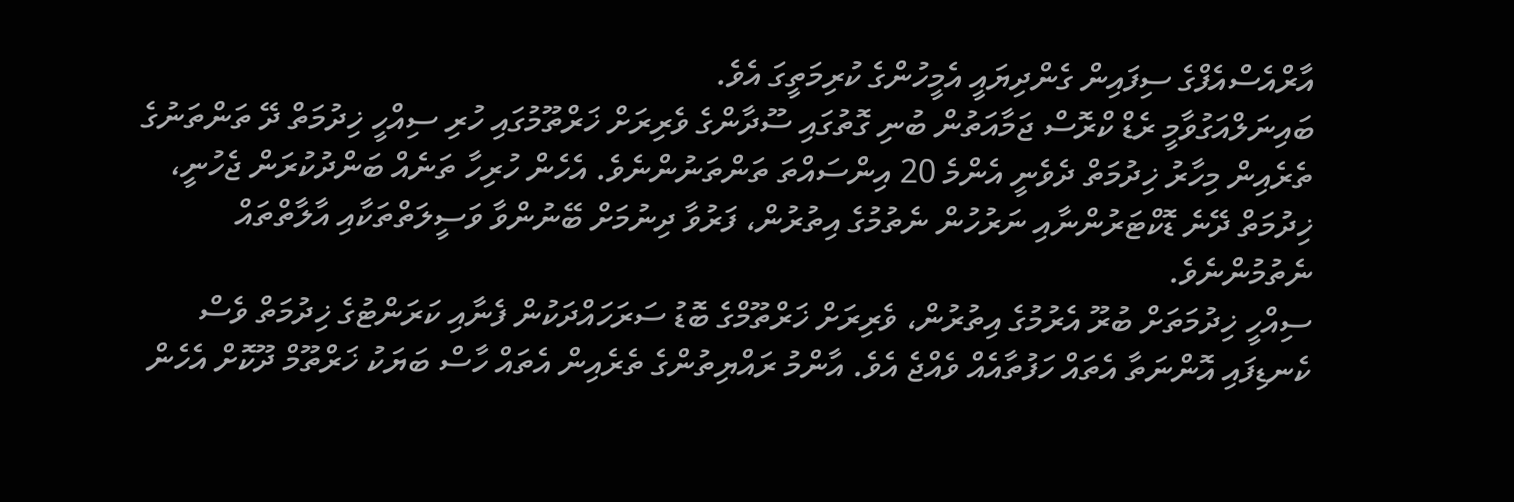އާރްއެސްއެފްގެ ސިފައިން ގެންދިޔައީ އެމީހުންގެ ކުރިމަތީގަ އެވެ.
ބައިނަލްއަގުވާމީ ރެޑް ކްރޮސް ޖަމާއަތުން ބުނި ގޮތުގައި ސޫދާންގެ ވެރިރަށް ޚަރްތޫމުގައި ހުރި ސިއްހީ ޚިދުމަތް ދޭ ތަންތަނުގެ ތެރެއިން މިހާރު ޚިދުމަތް ދެވެނީ އެންމެ 20 އިންސައްތަ ތަންތަނުންނެވެ. އެހެން ހުރިހާ ތަނެއް ބަންދުކުރަން ޖެހުނީ، ޚިދުމަތް ދޭނެ ޑޮކްޓަރުންނާއި ނަރުހުން ނެތުމުގެ އިތުރުން، ފަރުވާ ދިނުމަށް ބޭނުންވާ ވަސީލަތްތަކާއި އާލާތްތައް ނެތުމުންނެވެ.
ސިއްހީ ޚިދުމަތަށް ބުރޫ އެރުމުގެ އިތުރުން، ވެރިރަށް ޚަރްތޫމްގެ ބޮޑު ސަރަހައްދަކުން ފެނާއި ކަރަންޓުގެ ޚިދުމަތް ވެސް ކެނޑިފައި އޮންނަތާ އެތައް ހަފުތާއެއް ވެއްޖެ އެވެ. އާންމު ރައްޔިތުންގެ ތެރެއިން އެތައް ހާސް ބަޔަކު ޚަރްތޫމް ދޫކޮށް އެހެން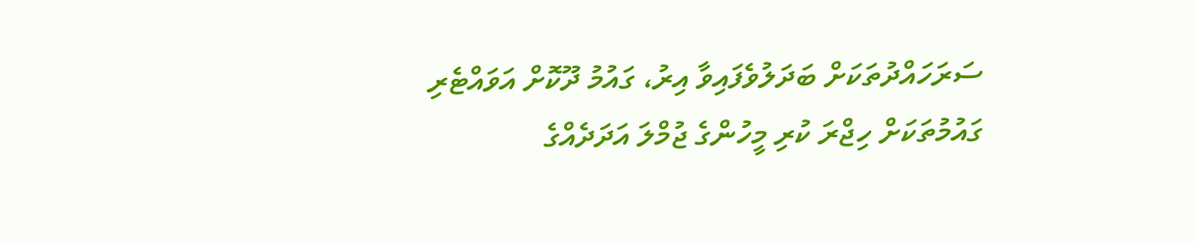ސަރަހައްދުތަކަށް ބަދަލުވެފައިވާ އިރު، ގައުމު ދޫކޮށް އަވައްޓެރި ގައުމުތަކަށް ހިޖްރަ ކުރި މީހުންގެ ޖުމްލަ އަދަދެއްގެ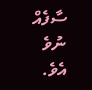ސާފެއް ނުވެ އެވެ.